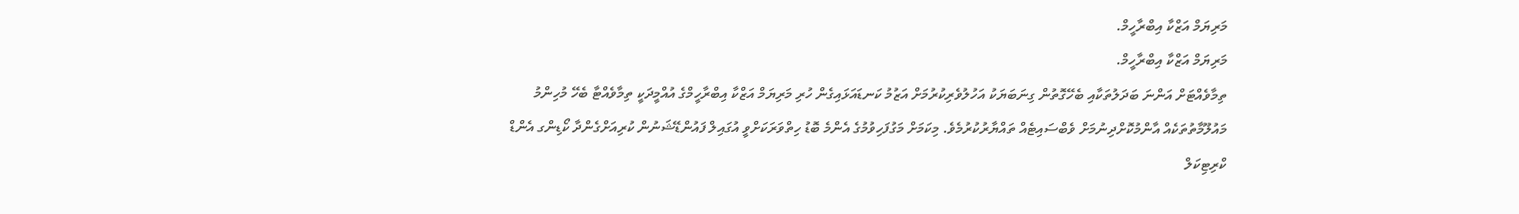މަރިޔަމް އަޒްކާ އިބްރާހީމް.
މަރިޔަމް އަޒްކާ އިބްރާހީމް.
ތިމާވެއްޓަށް އަންނަ ބަދަލުތަކާއި ބެހޭގޮތުން ގިނަބަޔަކު އަހުލުވެރިކުރުމަށް އަޒުމު ކަނޑައަޅައިގެން ހުރި މަރިޔަމް އަޒްކާ އިބްރާހީމްގެ އުއްމީދަކީ ތިމާވެއްޓާ ބެހޭ މުހިންމު މައުލޫމާތުތަކެއް އާންމުކޮށްދިނުމަށް ވެބްސައިޓެއް ތައްޔާރުކުރުމެވެ. މިކަމަށް މަގުފަހިވުމުގެ އެންމެ ބޮޑު ހިތްވަރަކަށްވީ އުގައިލް ފައުންޑޭޝަނުން ކުރިއަށްގެންދާ ކޯޑިންގ އެންޑް ކްރިޓިކަލް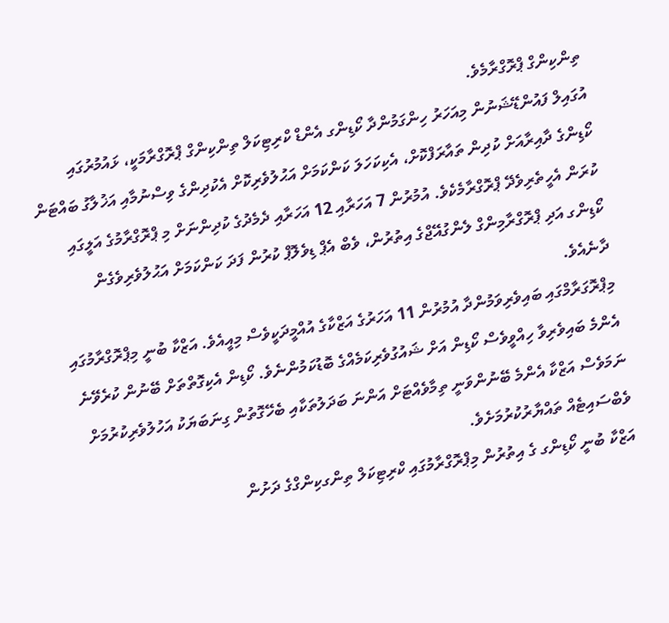ތިންކިންގް ޕްރޮގްރާމެވެ.
އުގައިލް ފައުންޑޭޝަނުން މިއަހަރު ހިންގަމުންދާ ކޯޑިންގ އެންޑް ކްރިޓިކަލް ތިންކިންގް ޕްރޮގްރާމަކީ، ޅައުމުރުގައި ކޯޑިންގެ ދާއިރާއަށް ކުދިން ތައާރަފްކޮށް، އެކިކަހަލަ ކަންކަމަށް އަޙުލުވެރިކޮށް އެކުދިންގެ ވިސްނުމާއި އަޚުލާގު ބައްޓަން ކުރަން އެހީތެރިވެދޭ ޕްރޮގްރާމެކެވެ. އުމުރުން 7 އަހަރާއި 12 އަހަރާއި ދެމެދުގެ ކުދިންނަށް މި ޕްރޮގްރާމުގެ އަލީގައި ކޯޑިންގ އަދި ޕްރޮގްރާމިންގް ލެންގުއޭޖްގެ އިތުރުން، ވެބް އެޕް ޑިވެލޮޕް ކުރުން ފަދަ ކަންކަމަށް އަޙުލުވެރިވެގެން ދާނެއެވެ.
މިޕްރޮގަރާމްގައި ބައިވެރިވަމުންދާ އުމުރުން 11 އަހަރުގެ އަޒްކާގެ އުއްމީދަކީވެސް މިއީއެވެ. އަޒްކާ ބުނީ މިޕްރޮގްރާމުގައި އެންމެ ބައިވެރިވާ ހިއްވީވެސް ކޯޑިން އަށް ޝައުގުވެރިކަމެއްގެ ބޮޑުކަމުންނެވެ. ކޯޑިން އެކިގޮތްތަށް ބޭނުން ކުރެވޭނެ ނަމަވެސް އަޒްކާ އެންމެ ބޭނުންވަނީ ތިމާވެއްޓަށް އަންނަ ބަދަލުތަކާއި ބެހޭގޮތުން ގިނަބަޔަކު އަހުލުވެރިކުރުމަށް ވެބްސައިޓެއް ތައްޔާރުކުރުމަށެވެ.
އަޒްކާ ބުނީ ކޯޑިންގ ގެ އިތުރުން މިޕްރޮގްރާމުގައި ކްރިޓިކަލް ތިންގކިންގްގެ ދަށުން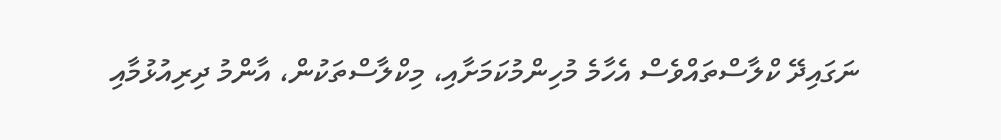ނަގައިދޭ ކްލާސްތައްވެސް އެހާމެ މުހިންމުކަމަށާއި، މިކްލާސްތަކުން، އާންމު ދިރިއުޅުމާއި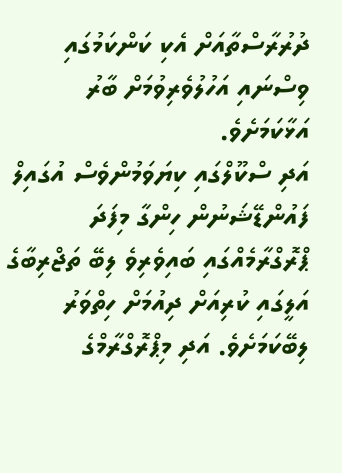ދުރުރާސްތާއަށް އެކި ކަންކަމުގައި ވިސްނައި އަހުލުވެރިވުމަށް ބާރު އަޅާކަމަށެވެ.
އަދި ސްކޫލްގައި ކިޔަވަމުންވެސް އުގައިލް ފައުންޑޭޝަނުން ހިންގާ މިފަދަ ޕްރޮގްރާމެއްގައި ބައިވެރިވެ ލިބޭ ތަޖްރިބާގެ އަލީގައި ކުރިއަށް ދިއުމަށް ހިތްވަރު ލިބޭކަމަށެވެ. އަދި މިޕްރޮގްރާމްގެ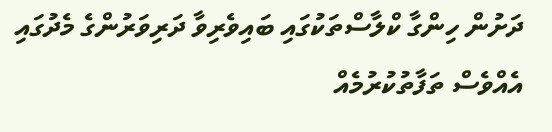ދަށުން ހިންގާ ކްލާސްތަކުގައި ބައިވެރިވާ ދަރިވަރުންގެ މެދުގައި އެއްވެސް ތަފާތުކުރުމެއް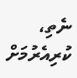ނެތި، ކުރިއެރުމަށް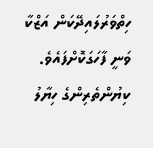ހިތްވަރުލައިދޭކަން އަޒްކާ ވަނީ ފާހަގަކޮށްފައެވެ.
ކިޔުންތެރިންގެ ހިޔާލު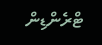ޓްރެންޑިން